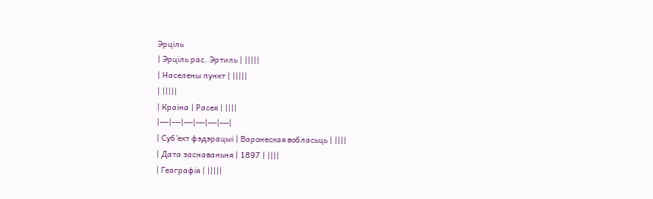Эрціль
| Эрціль рас. Эртиль | |||||
| Населены пункт | |||||
| |||||
| Краіна | Расея | ||||
|---|---|---|---|---|---|
| Суб’ект фэдэрацыі | Варонеская вобласьць | ||||
| Дата заснаваньня | 1897 | ||||
| Геаграфія | |||||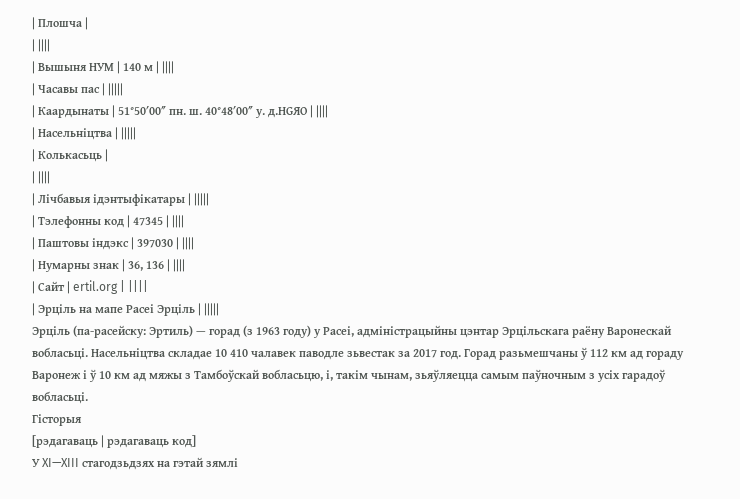| Плошча |
| ||||
| Вышыня НУМ | 140 м | ||||
| Часавы пас | |||||
| Каардынаты | 51°50′00″ пн. ш. 40°48′00″ у. д.HGЯO | ||||
| Насельніцтва | |||||
| Колькасьць |
| ||||
| Лічбавыя ідэнтыфікатары | |||||
| Тэлефонны код | 47345 | ||||
| Паштовы індэкс | 397030 | ||||
| Нумарны знак | 36, 136 | ||||
| Сайт | ertil.org | ||||
| Эрціль на мапе Расеі Эрціль | |||||
Эрціль (па-расейску: Эртиль) — горад (з 1963 году) у Расеі, адміністрацыйны цэнтар Эрцільскага раёну Варонескай вобласьці. Насельніцтва складае 10 410 чалавек паводле зьвестак за 2017 год. Горад разьмешчаны ў 112 км ад гораду Варонеж і ў 10 км ад мяжы з Тамбоўскай вобласьцю, і, такім чынам, зьяўляецца самым паўночным з усіх гарадоў вобласьці.
Гісторыя
[рэдагаваць | рэдагаваць код]
У XI—XIII стагодзьдзях на гэтай зямлі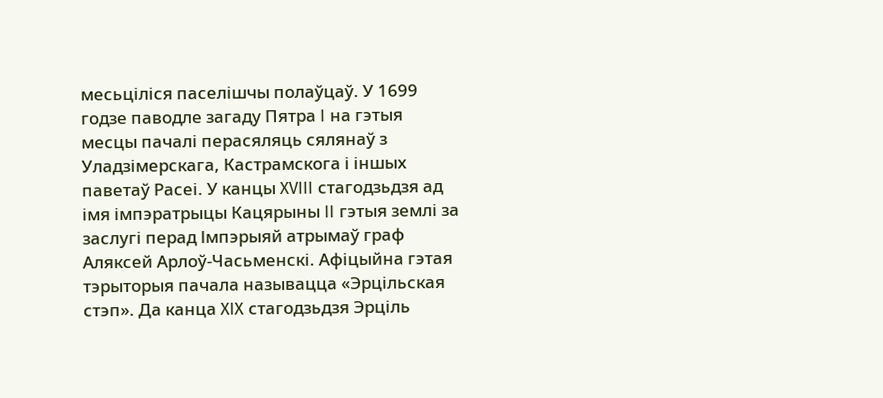месьціліся паселішчы полаўцаў. У 1699 годзе паводле загаду Пятра I на гэтыя месцы пачалі перасяляць сялянаў з Уладзімерскага, Кастрамскога і іншых паветаў Расеі. У канцы XVIII стагодзьдзя ад імя імпэратрыцы Кацярыны II гэтыя землі за заслугі перад Імпэрыяй атрымаў граф Аляксей Арлоў-Часьменскі. Афіцыйна гэтая тэрыторыя пачала называцца «Эрцільская стэп». Да канца XIX стагодзьдзя Эрціль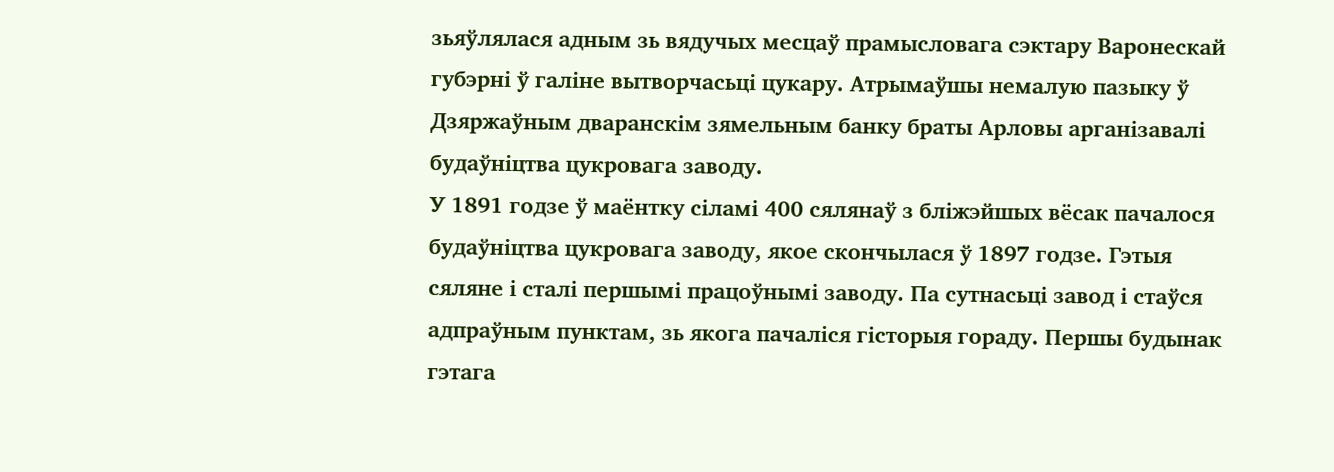зьяўлялася адным зь вядучых месцаў прамысловага сэктару Варонескай губэрні ў галіне вытворчасьці цукару. Атрымаўшы немалую пазыку ў Дзяржаўным дваранскім зямельным банку браты Арловы арганізавалі будаўніцтва цукровага заводу.
У 1891 годзе ў маёнтку сіламі 400 сялянаў з бліжэйшых вёсак пачалося будаўніцтва цукровага заводу, якое скончылася ў 1897 годзе. Гэтыя сяляне і сталі першымі працоўнымі заводу. Па сутнасьці завод і стаўся адпраўным пунктам, зь якога пачаліся гісторыя гораду. Першы будынак гэтага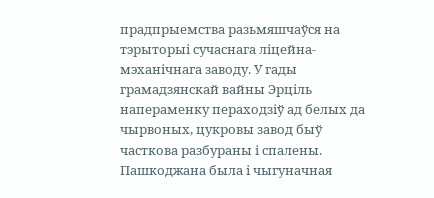прадпрыемства разьмяшчаўся на тэрыторыі сучаснага ліцейна-мэханічнага заводу. У гады грамадзянскай вайны Эрціль напераменку пераходзіў ад белых да чырвоных, цукровы завод быў часткова разбураны і спалены. Пашкоджана была і чыгуначная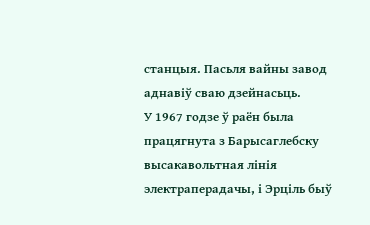станцыя. Пасьля вайны завод аднавіў сваю дзейнасьць.
У 1967 годзе ў раён была працягнута з Барысаглебску высакавольтная лінія электраперадачы, і Эрціль быў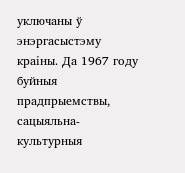уключаны ў энэргасыстэму краіны. Да 1967 году буйныя прадпрыемствы, сацыяльна-культурныя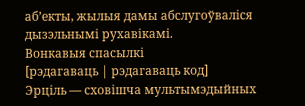аб’екты, жылыя дамы абслугоўваліся дызэльнымі рухавікамі.
Вонкавыя спасылкі
[рэдагаваць | рэдагаваць код]
Эрціль — сховішча мультымэдыйных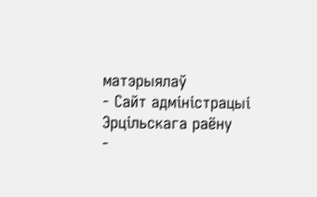матэрыялаў
- Сайт адміністрацыі Эрцільскага раёну
-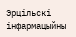Эрцільскі інфармацыйны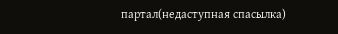партал(недаступная спасылка)